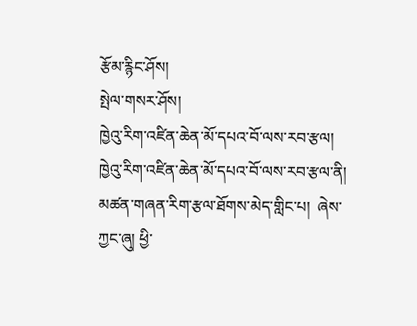རྩོམ་རྙིང་ཤོས།
སྤེལ་གསར་ཤོས།
ཁྱེའུ་རིག་འཛིན་ཆེན་མོ་དཔའ་བོ་ལས་རབ་རྩལ།
ཁྱེའུ་རིག་འཛིན་ཆེན་མོ་དཔའ་བོ་ལས་རབ་རྩལ་ནི།  མཚན་གཞན་རིག་རྩལ་ཐོགས་མེད་གླིང་པ།  ཞེས་ཀྱང་ཞུ། ཕྱི་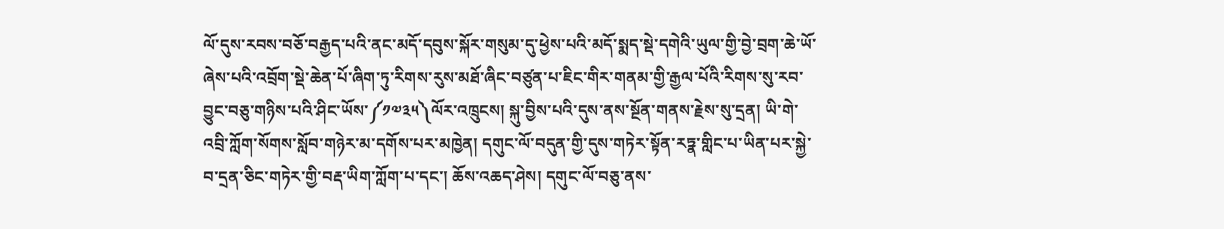ལོ་དུས་རབས་བཅོ་བརྒྱད་པའི་ནང་མདོ་དབུས་སྐོར་གསུམ་དུ་ཕྱེས་པའི་མདོ་སྨད་སྡེ་དགེའི་ཡུལ་གྱི་བྱེ་བྲག་ཆེ་ཡོ་ཞེས་པའི་འབྲོག་སྡེ་ཆེན་པོ་ཞིག་ཏུ་རིགས་རུས་མཐོ་ཞིང་བཙུན་པ་ཇིང་གིར་གནམ་གྱི་རྒྱལ་པོའི་རིགས་སུ་རབ་བྱུང་བཅུ་གཉིས་པའི་ཤིང་ཡོས་༼༡༧༣༥༽ལོར་འཁྲུངས། སྐུ་བྱིས་པའི་དུས་ནས་སྔོན་གནས་རྗེས་སུ་དྲན། ཡི་གེ་འབྲི་ཀློག་སོགས་སློབ་གཉེར་མ་དགོས་པར་མཁྱེན། དགུང་ལོ་བདུན་གྱི་དུས་གཏེར་སྟོན་རཏྣ་གླིང་པ་ཡིན་པར་སྐྱེ་བ་དྲན་ཅིང་གཏེར་གྱི་བརྡ་ཡིག་ཀློག་པ་དང་། ཆོས་འཆད་ཤེས། དགུང་ལོ་བཅུ་ནས་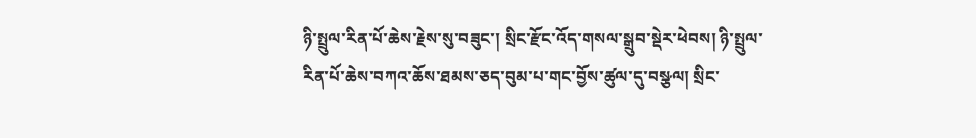ཉི་སྤྲུལ་རིན་པོ་ཆེས་རྗེས་སུ་བཟུང་། སྲིང་རྫོང་འོད་གསལ་སྒྲུབ་སྡེར་ཕེབས། ཉི་སྤྲུལ་རིན་པོ་ཆེས་བཀའ་ཆོས་ཐམས་ཅད་བུམ་པ་གང་བྱོས་ཚུལ་དུ་བསྩལ། སྲིང་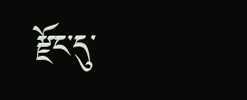རྫོང་དུ་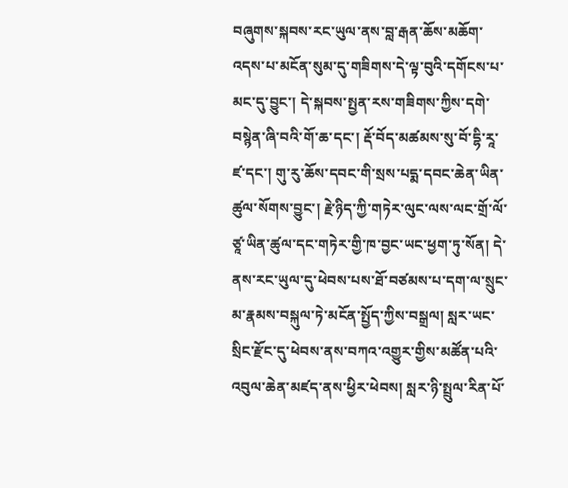བཞུགས་སྐབས་རང་ཡུལ་ནས་བླ་རྒན་ཆོས་མཆོག་འདས་པ་མངོན་སུམ་དུ་གཟིགས་དེ་ལྟ་བུའི་དགོངས་པ་མང་དུ་བྱུང་། དེ་སྐབས་སྤྱན་རས་གཟིགས་ཀྱིས་དགེ་བསྙེན་ཞི་བའི་གོ་ཆ་དང་། རྡོ་བོད་མཚམས་སུ་བོ་དྷི་རཱ་ཛ་དང་། གུ་རུ་ཆོས་དབང་གི་སྲས་པདྨ་དབང་ཆེན་ཡིན་ཚུལ་སོགས་བྱུང་། རྗེ་ཉིད་ཀྱི་གཏེར་ལུང་ལས་ལང་གྲོ་ལོ་ཙཱ་ཡིན་ཚུལ་དང་གཏེར་གྱི་ཁ་བྱང་ཡང་ཕྱག་ཏུ་སོན། དེ་ནས་རང་ཡུལ་དུ་ཕེབས་པས་ཐོ་བཙམས་པ་དག་ལ་སྲུང་མ་རྣམས་བསྐུལ་ཏེ་མངོན་སྤྱོད་ཀྱིས་བསྒྲལ། སླར་ཡང་སྲིང་རྫོང་དུ་ཕེབས་ནས་བཀའ་འགྱུར་གྱིས་མཚོན་པའི་འབུལ་ཆེན་མཛད་ནས་ཕྱིར་ཕེབས། སླར་ཉི་སྤྲུལ་རིན་པོ་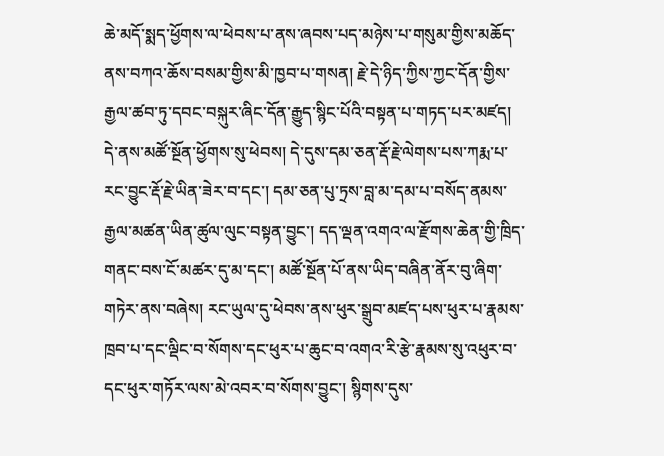ཆེ་མདོ་སྨད་ཕྱོགས་ལ་ཕེབས་པ་ནས་ཞབས་པད་མཉེས་པ་གསུམ་གྱིས་མཆོད་ནས་བཀའ་ཆོས་བསམ་གྱིས་མི་ཁྱབ་པ་གསན། རྗེ་དེ་ཉིད་ཀྱིས་ཀྱང་དོན་གྱིས་རྒྱལ་ཚབ་ཏུ་དབང་བསྐུར་ཞིང་དོན་རྒྱུད་སྙིང་པོའི་བསྟན་པ་གཏད་པར་མཛད། དེ་ནས་མཚོ་སྔོན་ཕྱོགས་སུ་ཕེབས། དེ་དུས་དམ་ཅན་རྡོ་རྗེ་ལེགས་པས་ཀརྨ་པ་རང་བྱུང་རྡོ་རྗེ་ཡིན་ཟེར་བ་དང་། དམ་ཅན་པུ་ཏྲས་བླ་མ་དམ་པ་བསོད་ནམས་རྒྱལ་མཚན་ཡིན་ཚུལ་ལུང་བསྟན་བྱུང་། དད་ལྡན་འགའ་ལ་རྫོགས་ཆེན་གྱི་ཁྲིད་གནང་བས་ངོ་མཚར་དུ་མ་དང་། མཚོ་སྔོན་པོ་ནས་ཡིད་བཞིན་ནོར་བུ་ཞིག་གཏེར་ནས་བཞེས། རང་ཡུལ་དུ་ཕེབས་ནས་ཕུར་སྒྲུབ་མཛད་པས་ཕུར་པ་རྣམས་ཁྲབ་པ་དང་ལྡིང་བ་སོགས་དང་ཕུར་པ་ཆུང་བ་འགའ་རི་རྩེ་རྣམས་སུ་འཕུར་བ་དང་ཕུར་གཏོར་ལས་མེ་འབར་བ་སོགས་བྱུང་། སྙིགས་དུས་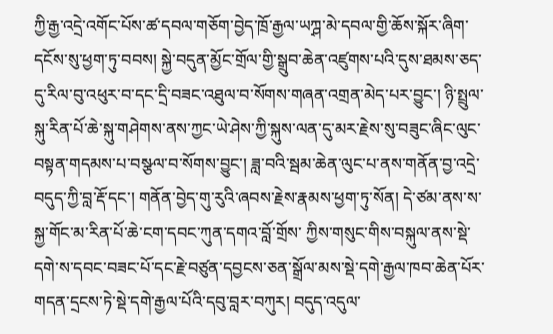ཀྱི་རྒྱ་འདྲེ་འགོང་པོས་ཚ་དབལ་གཅོག་བྱེད་ཁྲོ་རྒྱལ་ཡཀྴ་མེ་དབལ་གྱི་ཆོས་སྐོར་ཞིག་དངོས་སུ་ཕྱག་ཏུ་བབས། སྐྱེ་བདུན་མྱོང་གྲོལ་གྱི་སྒྲུབ་ཆེན་འཛུགས་པའི་དུས་ཐམས་ཅད་དུ་རིལ་བུ་འཕུར་བ་དང་དྲི་བཟང་འཐུལ་བ་སོགས་གཞན་འགྲན་མེད་པར་བྱུང་། ཉི་སྤྲུལ་སྐུ་རིན་པོ་ཆེ་སྐུ་གཤེགས་ནས་ཀྱང་ཡེ་ཤེས་ཀྱི་སྐུས་ལན་དུ་མར་རྗེས་སུ་བཟུང་ཞིང་ལུང་བསྟན་གདམས་པ་བསྩལ་བ་སོགས་བྱུང་། ཟླ་བའི་སྦམ་ཆེན་ལུང་པ་ནས་གནོན་བྱ་འདྲེ་བདུད་ཀྱི་བླ་རྡོ་དང་། གནོན་བྱེད་གུ་རུའི་ཞབས་རྗེས་རྣམས་ཕྱག་ཏུ་སོན། དེ་ཙམ་ནས་ས་སྐྱ་གོང་མ་རིན་པོ་ཆེ་ངག་དབང་ཀུན་དགའ་བློ་གྲོས་ ཀྱིས་གསུང་གིས་བསྐུལ་ནས་སྡེ་དགེ་ས་དབང་བཟང་པོ་དང་རྗེ་བཙུན་དབྱངས་ཅན་སྒྲོལ་མས་སྡེ་དགེ་རྒྱལ་ཁབ་ཆེན་པོར་གདན་དྲངས་ཏེ་སྡེ་དགེ་རྒྱལ་པོའི་དབུ་བླར་བཀུར། བདུད་འདུལ་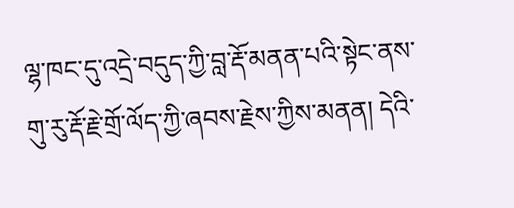ལྷ་ཁང་དུ་འདྲེ་བདུད་ཀྱི་བླ་རྡོ་མནན་པའི་སྟེང་ནས་གུ་རུ་རྡོ་རྗེ་གྲོ་ལོད་ཀྱི་ཞབས་རྗེས་ཀྱིས་མནན། དེའི་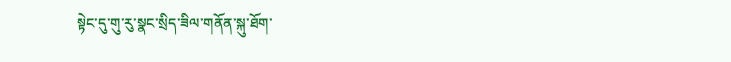སྟེང་དུ་གུ་རུ་སྣང་སྲིད་ཟིལ་གནོན་སྐུ་ཐོག་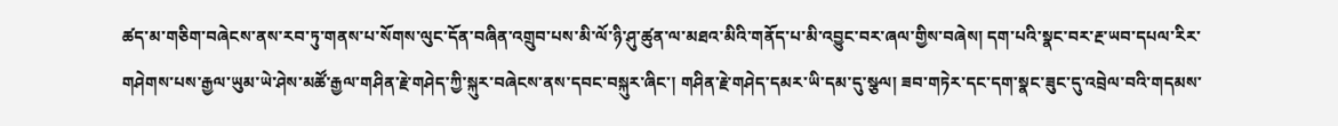ཚད་མ་གཅིག་བཞེངས་ནས་རབ་ཏུ་གནས་པ་སོགས་ལུང་དོན་བཞིན་འགྲུབ་པས་མི་ལོ་ཉི་ཤུ་ཚུན་ལ་མཐའ་མིའི་གནོད་པ་མི་འབྱུང་བར་ཞལ་གྱིས་བཞེས། དག་པའི་སྣང་བར་རྔ་ཡབ་དཔལ་རིར་གཤེགས་པས་རྒྱལ་ཡུམ་ཡེ་ཤེས་མཚོ་རྒྱལ་གཤིན་རྗེ་གཤེད་ཀྱི་སྐུར་བཞེངས་ནས་དབང་བསྐུར་ཞིང་། གཤིན་རྗེ་གཤེད་དམར་ཡི་དམ་དུ་སྩལ། ཟབ་གཏེར་དང་དག་སྣང་ཟུང་དུ་འབྲེལ་བའི་གདམས་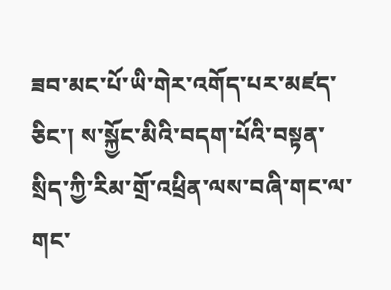ཟབ་མང་པོ་ཡི་གེར་འགོད་པར་མཛད་ཅིང་། ས་སྐྱོང་མིའི་བདག་པོའི་བསྟན་སྲིད་ཀྱི་རིམ་གྲོ་འཕྲིན་ལས་བཞི་གང་ལ་གང་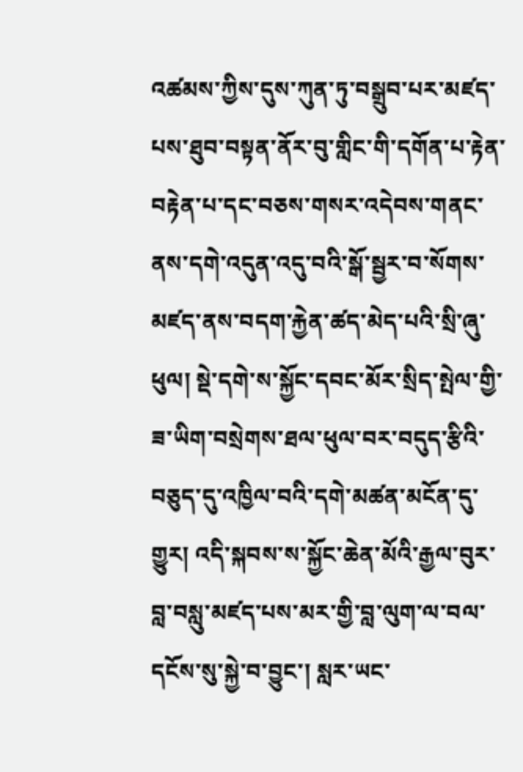འཚམས་ཀྱིས་དུས་ཀུན་ཏུ་བསྒྲུབ་པར་མཛད་པས་ཐུབ་བསྟན་ནོར་བུ་གླིང་གི་དགོན་པ་རྟེན་བརྟེན་པ་དང་བཅས་གསར་འདེབས་གནང་ནས་དགེ་འདུན་འདུ་བའི་སྒོ་སྦྱར་བ་སོགས་མཛད་ནས་བདག་རྐྱེན་ཚད་མེད་པའི་སྲི་ཞུ་ཕུལ། སྡེ་དགེ་ས་སྐྱོང་དབང་མོར་སྲིད་སྤེལ་གྱི་ཟ་ཡིག་བསྲེགས་ཐལ་ཕུལ་བར་བདུད་རྩིའི་བཅུད་དུ་འཁྱིལ་བའི་དགེ་མཚན་མངོན་དུ་གྱུར། འདི་སྐབས་ས་སྐྱོང་ཆེན་མོའི་རྒྱལ་བུར་བླ་བསླུ་མཛད་པས་མར་གྱི་བླ་ལུག་ལ་བལ་དངོས་སུ་སྐྱེ་བ་བྱུང་། སླར་ཡང་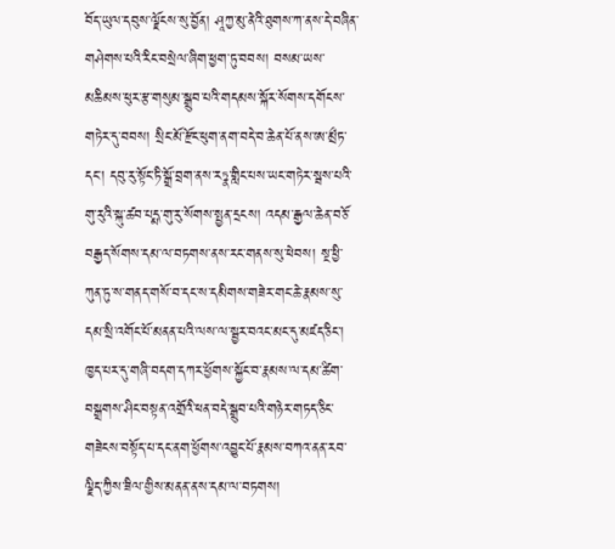བོད་ཡུལ་དབུས་ལྗོངས་སུ་བྱོན། ཤཱཀྱ་མུ་ནེའི་ཐུགས་ཀ་ནས་དེ་བཞིན་གཤེགས་པའི་རིང་བསྲེལ་ཞིག་ཕྱག་ཏུ་བབས། བསམ་ཡས་མཆིམས་ཕུར་རྩ་གསུམ་སྒྲུབ་པའི་གདམས་སྐོར་སོགས་དགོངས་གཏེར་དུ་བབས། སྲིང་མོ་རྫོང་ཕུག་ནག་བདེ་བ་ཆེན་པོ་ནས་ཨ་མྲྀཏ་དང་། དབུ་རུ་སྟོང་ཏི་སྒྲོ་བྲག་ནས་རཏྣ་གླིང་པས་ཡང་གཏེར་སྦས་པའི་གུ་རུའི་སྐུ་ཚབ་པདྨ་གུ་རུ་སོགས་སྤྱན་དྲངས། འདམ་རྒྱལ་ཆེན་བཅོ་བརྒྱད་སོགས་དམ་ལ་བཏགས་ནས་རང་གནས་སུ་ཕེབས། སྔ་ཕྱི་ཀུན་ཏུ་ས་གནད་གསོ་བ་དང་ས་དམིགས་གཟེར་གང་ཆེ་རྣམས་སུ་དམ་སྲི་འགོང་པོ་མནན་པའི་ལས་ལ་སྦྱར་བའང་མང་དུ་མཛད་ཅིང་། ཁྱད་པར་དུ་གཞི་བདག་དཀར་ཕྱོགས་སྐྱོང་བ་རྣམས་ལ་དམ་ཚིག་བསྒྲགས་ཤིང་བསྟན་འགྲོའི་ཕན་བདེ་སྒྲུབ་པའི་གཉེར་གཏད་ཅིང་གཟེངས་བསྟོད་པ་དང་ནག་ཕྱོགས་འབྱུང་པོ་རྣམས་བཀའ་ནན་རབ་ལྗིད་ཀྱིས་ཟིལ་གྱིས་མནན་ནས་དམ་ལ་བཏགས།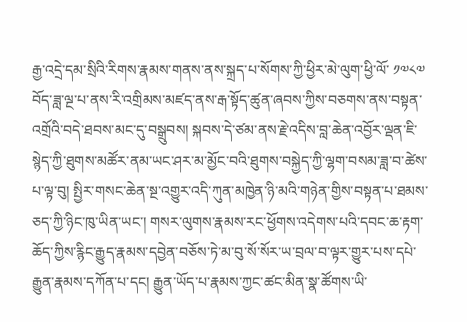རྒྱ་འདྲེ་དམ་སྲིའི་རིགས་རྣམས་གནས་ནས་སྐྲད་པ་སོགས་ཀྱི་ཕྱིར་མེ་ལུག་ཕྱི་ལོ་ ༡༧༨༧ བོད་ཟླ་ལྔ་པ་ནས་རི་འགྲིམས་མཛད་ནས་རྒ་སྟོད་ཚུན་ཞབས་ཀྱིས་བཅགས་ནས་བསྟན་འགྲོའི་བདེ་ཐབས་མང་དུ་བསྒྲུབས། སྐབས་དེ་ཙམ་ནས་རྗེ་འདིས་བླ་ཆེན་འབྱོར་ལྡན་ཇི་སྙེད་ཀྱི་ཐུགས་མཚོར་ནམ་ཡང་ཤར་མ་མྱོང་བའི་ཐུགས་བསྐྱེད་ཀྱི་ལྷག་བསམ་ཟླ་བ་ཚེས་པ་ལྟ་བུ། སྤྱིར་གསང་ཆེན་སྔ་འགྱུར་འདི་ཀུན་མཁྱེན་ཉི་མའི་གཉེན་གྱིས་བསྟན་པ་ཐམས་ཅད་ཀྱི་ཉིང་ཁུ་ཡིན་ཡང་། གསར་ལུགས་རྣམས་རང་ཕྱོགས་འདེགས་པའི་དབང་ཆ་རྟག་ཆོད་ཀྱིས་རྙིང་རྒྱུད་རྣམས་དབྱེན་བཅོས་ཏེ་མ་བུ་སོ་སོར་ཡ་བྲལ་བ་ལྟར་གྱུར་པས་དཔེ་རྒྱུན་རྣམས་དཀོན་པ་དང། རྒྱུན་ཡོད་པ་རྣམས་ཀྱང་ཚང་མིན་སྣ་ཚོགས་ཡི་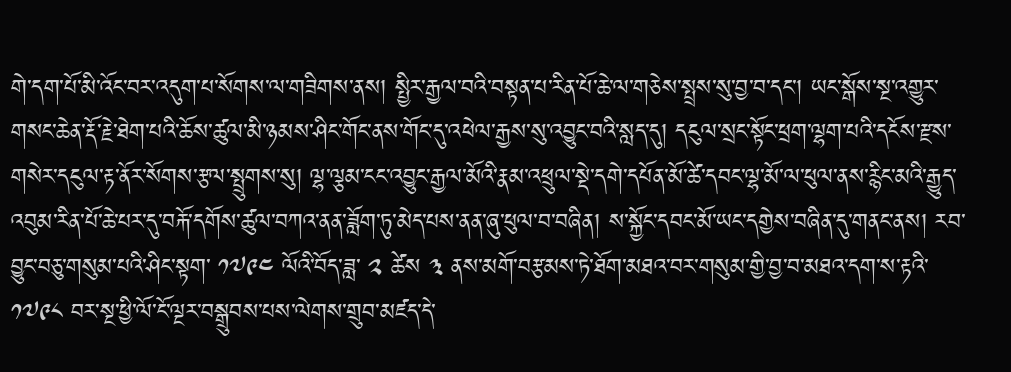གེ་དག་པོ་མི་འོང་བར་འདུག་པ་སོགས་ལ་གཟིགས་ནས། སྤྱིར་རྒྱལ་བའི་བསྟན་པ་རིན་པོ་ཆེ་ལ་གཅེས་སྤྲས་སུ་བྱ་བ་དང་། ཡང་སྒོས་སྔ་འགྱུར་གསང་ཆེན་རྡོ་རྗེ་ཐེག་པའི་ཆོས་ཚུལ་མི་ཉམས་ཤིང་གོང་ནས་གོང་དུ་འཕེལ་རྒྱས་སུ་འབྱུང་བའི་སླད་དུ། དངུལ་སྲང་སྟོང་ཕྲག་ལྷག་པའི་དངོས་རྫས་གསེར་དངུལ་རྟ་ནོར་སོགས་རྩལ་སྤྲུགས་སུ། ལྷ་ལྕམ་ངང་འབྱུང་རྒྱལ་མོའི་རྣམ་འཕྲུལ་སྡེ་དགེ་དཔོན་མོ་ཚེ་དབང་ལྷ་མོ་ལ་ཕུལ་ནས་རྙིང་མའི་རྒྱུད་འབུམ་རིན་པོ་ཆེ་པར་དུ་བརྐོ་དགོས་ཚུལ་བཀའ་ནན་ཟློག་ཏུ་མེད་པས་ནན་ཞུ་ཕུལ་བ་བཞིན། ས་སྐྱོང་དབང་མོ་ཡང་དགྱེས་བཞིན་དུ་གནང་ནས། རབ་བྱུང་བཅུ་གསུམ་པའི་ཤིང་སྟག་ ༡༧༩༤ ལོའི་བོད་ཟླ་ ༢ ཚེས ༣ ནས་མགོ་བརྩམས་ཏེ་ཐོག་མཐའ་བར་གསུམ་གྱི་བྱ་བ་མཐའ་དག་ས་རྟའི་ ༡༧༩༨ བར་སྔ་ཕྱི་ལོ་ངོ་ལྔར་བསྒྲུབས་པས་ལེགས་གྲུབ་མཛད་དེ་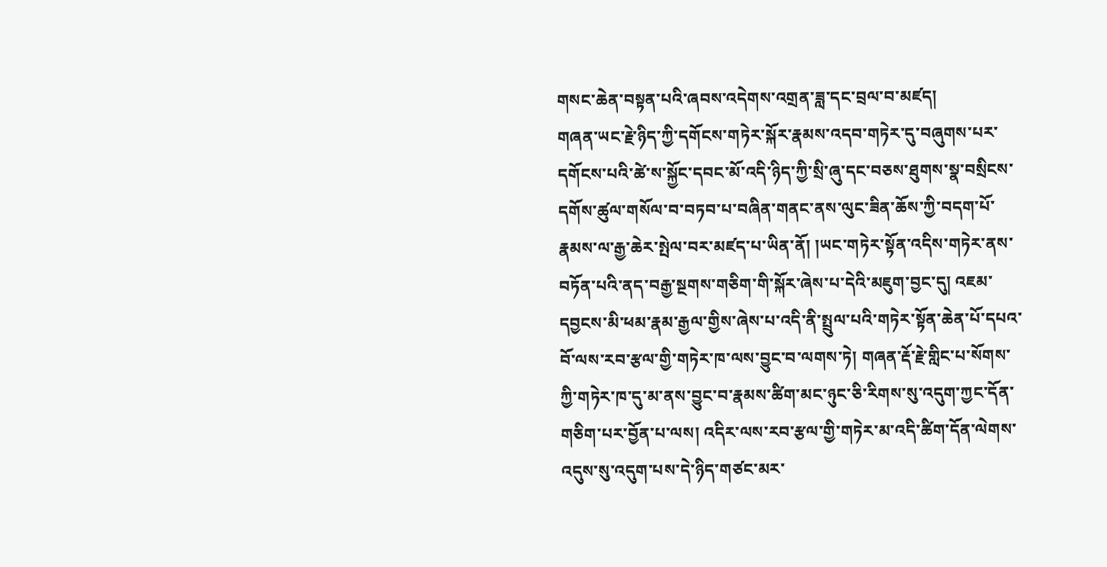གསང་ཆེན་བསྟན་པའི་ཞབས་འདེགས་འགྲན་ཟླ་དང་བྲལ་བ་མཛད།
གཞན་ཡང་རྗེ་ཉིད་ཀྱི་དགོངས་གཏེར་སྐོར་རྣམས་འདབ་གཏེར་དུ་བཞུགས་པར་དགོངས་པའི་ཚེ་ས་སྐྱོང་དབང་མོ་འདི་ཉིད་ཀྱི་སྲི་ཞུ་དང་བཅས་ཐུགས་སྣ་བསྲིངས་དགོས་ཚུལ་གསོལ་བ་བཏབ་པ་བཞིན་གནང་ནས་ལུང་ཟིན་ཆོས་ཀྱི་བདག་པོ་རྣམས་ལ་རྒྱ་ཆེར་སྤེལ་བར་མཛད་པ་ཡིན་ནོ། །ཡང་གཏེར་སྟོན་འདིས་གཏེར་ནས་བཏོན་པའི་ནད་བརྒྱ་སྔགས་གཅིག་གི་སྐོར་ཞེས་པ་དེའི་མཇུག་བྱང་དུ། འཇམ་དབྱངས་མི་ཕམ་རྣམ་རྒྱལ་གྱིས་ཞེས་པ་འདི་ནི་སྤྲུལ་པའི་གཏེར་སྟོན་ཆེན་པོ་དཔའ་བོ་ལས་རབ་རྩལ་གྱི་གཏེར་ཁ་ལས་བྱུང་བ་ལགས་ཏེ། གཞན་རྡོ་རྗེ་གླིང་པ་སོགས་ཀྱི་གཏེར་ཁ་དུ་མ་ནས་བྱུང་བ་རྣམས་ཚིག་མང་ཉུང་ཅི་རིགས་སུ་འདུག་ཀྱང་དོན་གཅིག་པར་བྱོན་པ་ལས། འདིར་ལས་རབ་རྩལ་གྱི་གཏེར་མ་འདི་ཚིག་དོན་ལེགས་འདུས་སུ་འདུག་པས་དེ་ཉིད་གཙང་མར་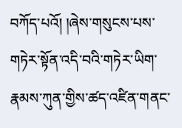བཀོད་པའོ། །ཞེས་གསུངས་པས་གཏེར་སྟོན་འདི་བའི་གཏེར་ཡིག་རྣམས་ཀུན་གྱིས་ཚད་འཛིན་གནང་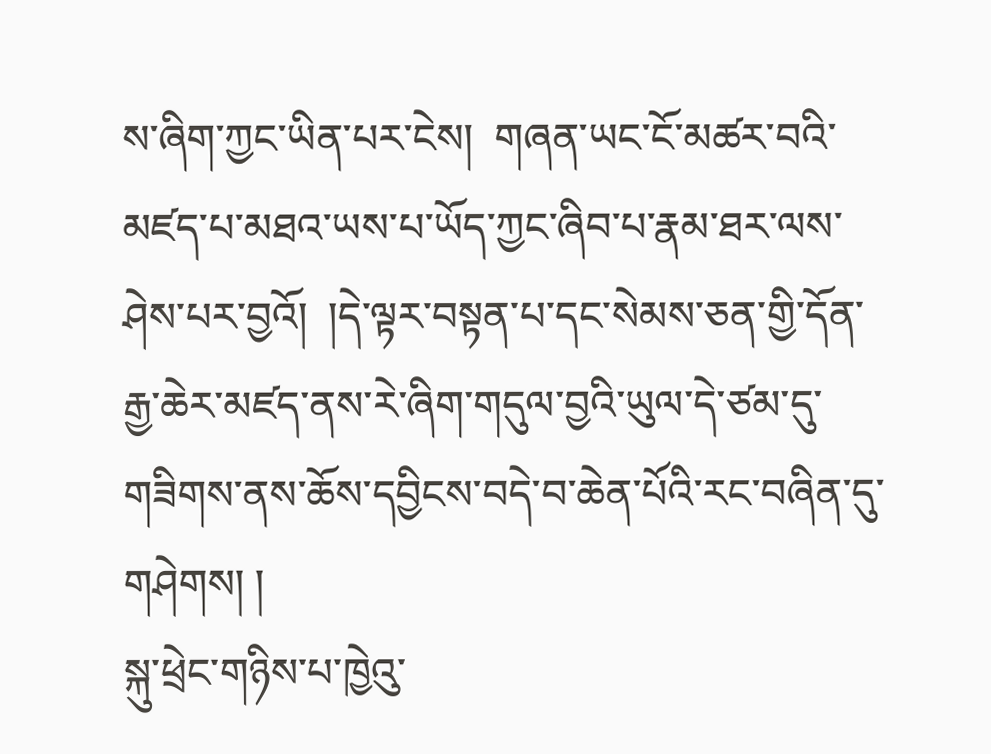ས་ཞིག་ཀྱང་ཡིན་པར་ངེས།  གཞན་ཡང་ངོ་མཚར་བའི་མཛད་པ་མཐའ་ཡས་པ་ཡོད་ཀྱང་ཞིབ་པ་རྣམ་ཐར་ལས་ཤེས་པར་བྱའོ།  །དེ་ལྟར་བསྟན་པ་དང་སེམས་ཅན་གྱི་དོན་རྒྱ་ཆེར་མཛད་ནས་རེ་ཞིག་གདུལ་བྱའི་ཡུལ་དེ་ཙམ་དུ་གཟིགས་ནས་ཆོས་དབྱིངས་བདེ་བ་ཆེན་པོའི་རང་བཞིན་དུ་གཤེགས། །
སྐུ་ཕྲེང་གཉིས་པ་ཁྱེའུ་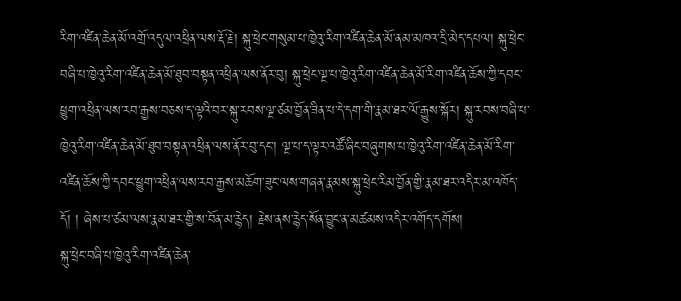རིག་འཛིན་ཆེན་མོ་འགྲོ་འདུལ་འཕྲིན་ལས་རྡོ་རྗེ། སྐུ་ཕྲེང་གསུམ་པ་ཁྱེའུ་རིག་འཛིན་ཆེན་མོ་ནམ་མཁའ་དྲི་མེད་དཔལ། སྐུ་ཕྲེང་བཞི་པ་ཁྱེའུ་རིག་འཛིན་ཆེན་མོ་ཐུབ་བསྟན་འཕྲིན་ལས་ནོར་བུ། སྐུ་ཕྲེང་ལྔ་པ་ཁྱེའུ་རིག་འཛིན་ཆེན་མོ་རིག་འཛིན་ཆོས་ཀྱི་དབང་ཕྱུག་འཕྲིན་ལས་རབ་རྒྱས་བཅས་ད་ལྟའི་བར་སྐུ་རབས་ལྔ་ཙམ་བྱོན་ཟིན་པ་དེ་དག་གི་རྣམ་ཐར་ལོ་རྒྱུས་སྐོར། སྐུ་རབས་བཞི་པ་ཁྱེའུ་རིག་འཛིན་ཆེན་མོ་ཐུབ་བསྟན་འཕྲིན་ལས་ནོར་བུ་དང་། ལྔ་པ་ད་ལྟར་འཚོ་ཞིང་བཞུགས་པ་ཁྱེའུ་རིག་འཛིན་ཆེན་མོ་རིག་འཛིན་ཆོས་ཀྱི་དབང་ཕྱུག་འཕྲིན་ལས་རབ་རྒྱས་མཆོག་ཟུང་ལས་གཞན་རྣམས་སྐུ་ཕྲེང་རིམ་བྱོན་གྱི་རྣམ་ཐར་འདིར་མ་འཁོད་དོ། ། ཞེས་པ་ཙམ་ལས་རྣམ་ཐར་གྱི་ས་བོན་མ་རྙེད། རྗེས་ནས་རྙེད་སོན་བྱུང་ན་མཚམས་འདིར་འགོད་དགོས།
སྐུ་ཕྲེང་བཞི་པ་ཁྱེའུ་རིག་འཛིན་ཆེན་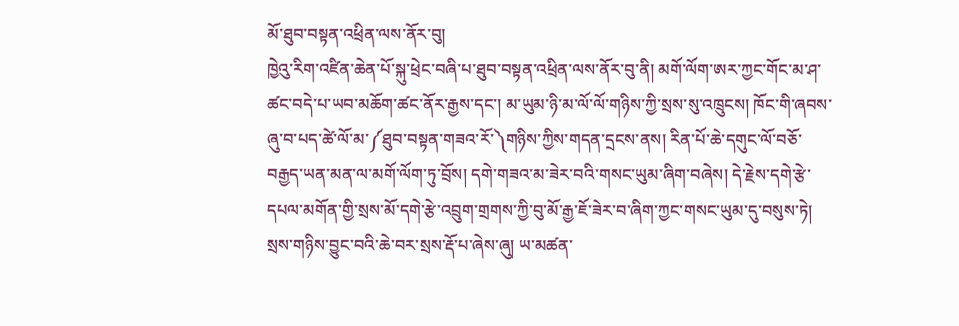མོ་ཐུབ་བསྟན་འཕྲིན་ལས་ནོར་བུ།
ཁྱེའུ་རིག་འཛིན་ཆེན་པོ་སྐུ་ཕྲེང་བཞི་པ་ཐུབ་བསྟན་འཕྲིན་ལས་ནོར་བུ་ནི། མགོ་ལོག་ཨར་ཀྱང་གོང་མ་ཤ་ཚང་བདེ་པ་ཡབ་མཆོག་ཚང་ནོར་རྒྱས་དང་། མ་ཡུམ་ཉི་མ་ལོ་ལོ་གཉིས་ཀྱི་སྲས་སུ་འཁྲུངས། ཁོང་གི་ཞབས་ཞུ་བ་པད་ཚེ་ལོ་མ་༼ཐུབ་བསྟན་གཟའ་རོ་༽གཉིས་ཀྱིས་གདན་དྲངས་ནས། རིན་པོ་ཆེ་དགུང་ལོ་བཅོ་བརྒྱད་ཡན་མན་ལ་མགོ་ལོག་ཏུ་བྲོས། དགེ་གཟའ་མ་ཟེར་བའི་གསང་ཡུམ་ཞིག་བཞེས། དེ་རྗེས་དགེ་རྩེ་དཔལ་མགོན་གྱི་སྲས་མོ་དགེ་རྩེ་འབྲུག་གྲགས་ཀྱི་བུ་མོ་རྒྱ་ཇོ་ཟེར་བ་ཞིག་ཀྱང་གསང་ཡུམ་དུ་བསུས་ཏེ། སྲས་གཉིས་བྱུང་བའི་ཆེ་བར་སྲས་རྡོ་པ་ཞེས་ཞུ། ཡ་མཚན་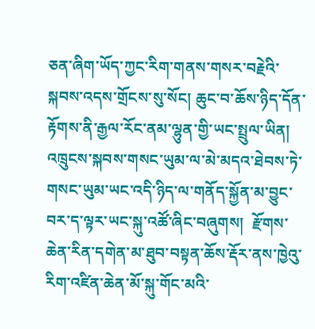ཅན་ཞིག་ཡོད་ཀྱང་རིག་གནས་གསར་བརྗེའི་སྐབས་འདས་གྲོངས་སུ་སོང། ཆུང་བ་ཆོས་ཉིད་དོན་རྟོགས་ནི་རྒྱལ་རོང་ནམ་ལྷུན་གྱི་ཡང་སྤྲུལ་ཡིན། འཁྲུངས་སྐབས་གསང་ཡུམ་ལ་མེ་མདའ་ཐེབས་ཏེ་གསང་ཡུམ་ཡང་འདི་ཉིད་ལ་གནོད་སྐྱོན་མ་བྱུང་བར་ད་ལྟར་ཡང་སྐུ་འཚོ་ཞིང་བཞུགས།  རྫོགས་ཆེན་རིན་དགེན་མ་ཐུབ་བསྟན་ཆོས་རྡོར་ནས་ཁྱེའུ་རིག་འཛིན་ཆེན་མོ་སྐུ་གོང་མའི་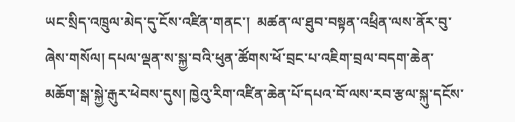ཡང་སྲིད་འཁྲུལ་མེད་དུ་ངོས་འཛིན་གནང་།  མཚན་ལ་ཐུབ་བསྟན་འཕྲིན་ལས་ནོར་བུ་ཞེས་གསོལ། དཔལ་ལྡན་ས་སྐྱ་བའི་ཕུན་ཚོགས་ཕོ་བྲང་པ་འཇིག་བྲལ་བདག་ཆེན་མཆོག་སྒ་སྐྱེ་རྒུར་ཕེབས་དུས། ཁྱེའུ་རིག་འཛིན་ཆེན་པོ་དཔའ་བོ་ལས་རབ་རྩལ་སྐུ་དངོས་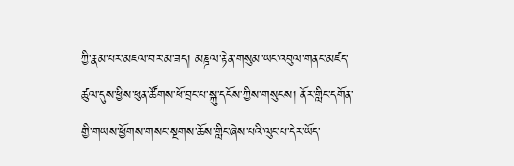ཀྱི་རྣམ་པར་མཇལ་བར་མ་ཟད། མཎྜལ་རྟེན་གསུམ་ཡང་འབུལ་གནང་མཛད་ཚུལ་དུས་ཕྱིས་ཕུན་ཚོགས་ཕོ་བྲང་པ་སྐུ་དངོས་ཀྱིས་གསུངས། ནོར་གླིང་དགོན་གྱི་གཡས་ཕྱོགས་གསང་སྔགས་ཆོས་གླིང་ཞེས་པའི་ལུང་པ་དེར་ཡོད་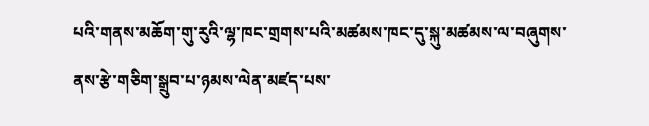པའི་གནས་མཆོག་གུ་རུའི་ལྷ་ཁང་གྲགས་པའི་མཚམས་ཁང་དུ་སྐུ་མཚམས་ལ་བཞུགས་ནས་རྩེ་གཅིག་སྒྲུབ་པ་ཉམས་ལེན་མཛད་པས་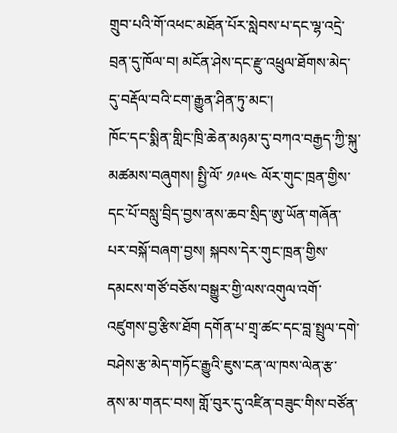གྲུབ་པའི་གོ་འཕང་མཐོན་པོར་སླེབས་པ་དང་ལྷ་འདྲེ་བྲན་དུ་ཁོལ་བ། མངོན་ཤེས་དང་རྫུ་འཕྲུལ་ཐོགས་མེད་དུ་བརྡོལ་བའི་ངག་རྒྱུན་ཤིན་ཏུ་མང་།
ཁོང་དང་སྨིན་གླིང་ཁྲི་ཆེན་མཉམ་དུ་བཀའ་བརྒྱད་ཀྱི་སྐུ་མཚམས་བཞུགས། སྤྱི་ལོ་ ༡༩༥༤ ལོར་གུང་ཁྲན་གྱིས་དང་པོ་བསླུ་བྲིད་བྱས་ནས་ཆབ་སྲིད་ཨུ་ཡོན་གཞོན་པར་བསྐོ་བཞག་བྱས། སྐབས་དེར་གུང་ཁྲན་གྱིས་དམངས་གཙོ་བཅོས་བསྒྱུར་གྱི་ལས་འགུལ་འགོ་འཛུགས་བྱ་རྩིས་ཐོག དགོན་པ་གྲྭ་ཚང་དང་བླ་སྤྲུལ་དགེ་བཤེས་རྩ་མེད་གཏོང་རྒྱུའི་ཇུས་ངན་ལ་ཁས་ལེན་རྩ་ནས་མ་གནང་བས། གློ་བུར་དུ་འཛིན་བཟུང་གིས་བཙོན་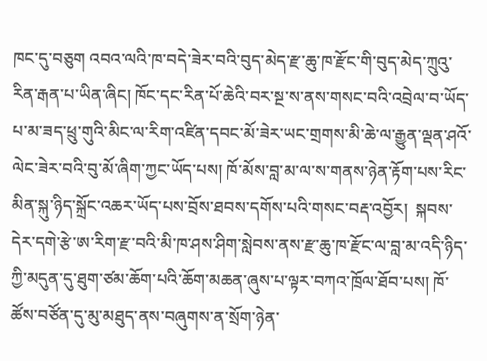ཁང་དུ་བཅུག འབའ་ལའི་ཁ་བདེ་ཟེར་བའི་བུད་མེད་རྫ་ཆུ་ཁ་རྫོང་གི་བུད་མེད་ཀྲུའུ་རིན་རྒན་པ་ཡིན་ཞིང། ཁོང་དང་རིན་པོ་ཆེའི་བར་སྔ་ས་ནས་གསང་བའི་འབྲེལ་བ་ཡོད་པ་མ་ཟད་ཕྲུ་གུའི་མིང་ལ་རིག་འཛིན་དབང་མོ་ཟེར་ཡང་གྲགས་མི་ཆེ་ལ་རྒྱུན་ལྡན་ཤའོ་ལེང་ཟེར་བའི་བུ་མོ་ཞིག་ཀྱང་ཡོད་པས། ཁོ་མོས་བླ་མ་ལ་ས་གནས་ཉེན་རྟོག་པས་རིང་མིན་སྐུ་ཉིད་སྐྲོང་འཆར་ཡོད་པས་བྲོས་ཐབས་དགོས་པའི་གསང་བརྡ་འབྱོར།  སྐབས་དེར་དགེ་རྩེ་ཨ་རིག་རྫ་བའི་མི་ཁ་ཤས་ཤིག་སླེབས་ནས་རྫ་ཆུ་ཁ་རྫོང་ལ་བླ་མ་འདི་ཉིད་ཀྱི་མདུན་དུ་ཐུག་ཙམ་ཆོག་པའི་ཆོག་མཆན་ཞུས་པ་ལྟར་བཀའ་ཁྲོལ་ཐོབ་པས། ཁོ་ཚོས་བཙོན་དུ་མུ་མཐུད་ནས་བཞུགས་ན་སྲོག་ཉེན་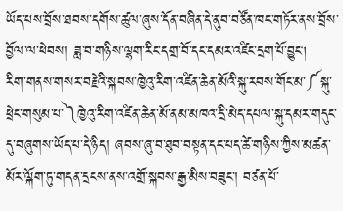ཡོད་པས་བྲོས་ཐབས་དགོས་ཚུལ་ཞུས་དོན་བཞིན་དེ་ནུབ་བཙོན་ཁང་གཏོར་ནས་བྲོས་བྱོལ་ལ་ཕེབས། ཟླ་བ་གཉིས་ལྷག་རིང་དགྲ་བོ་དང་དམར་འཛིང་དྲག་པོ་བྱུང།
རིག་གནས་གསར་བརྗེའི་སྐབས་ཁྱེའུ་རིག་འཛིན་ཆེན་མོའི་སྐུ་རབས་གོང་མ་༼སྐུ་ཕྲེང་གསུམ་པ་༽ཁྱེའུ་རིག་འཛིན་ཆེན་མོ་ནམ་མཁའ་དྲི་མེད་དཔལ་སྐུ་དམར་གདུང་དུ་བཞུགས་ཡོད་པ་དེ་ཉིད། ཞབས་ཞུ་བ་ཐུབ་བསྟན་དང་པད་ཚེ་གཉིས་ཀྱིས་མཚན་མོར་ལྐོག་ཏུ་གདན་དྲངས་ནས་འགྲོ་སྐབས་རྒྱ་མིས་བཟུང་། བཙན་པོ་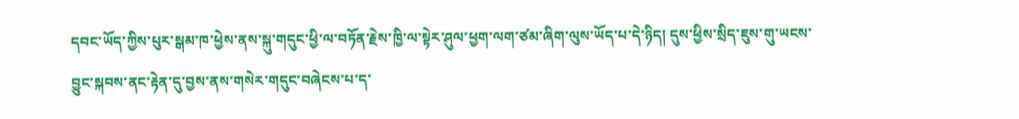དབང་ཡོད་ཀྱིས་པུར་སྒམ་ཁ་ཕྱེས་ནས་སྐུ་གདུང་ཕྱི་ལ་བཏོན་རྗེས་ཁྱི་ལ་སྟེར་ཤུལ་ཕྱག་ལག་ཙམ་ཞིག་ལུས་ཡོད་པ་དེ་ཉིད། དུས་ཕྱིས་སྲིད་ཇུས་གུ་ཡངས་བྱུང་སྐབས་ནང་རྟེན་དུ་བྱས་ནས་གསེར་གདུང་བཞེངས་པ་ད་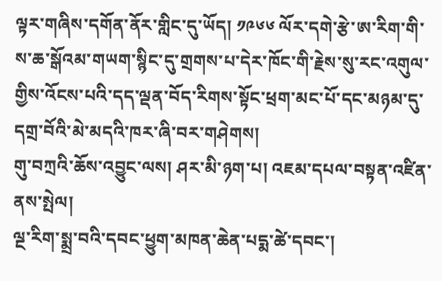ལྟར་གཞིས་དགོན་ནོར་གླིང་དུ་ཡོད། ༡༩༦༦ ལོར་དགེ་རྩེ་ཨ་རིག་གི་ས་ཆ་སྒོའམ་གཡག་སྙིང་དུ་གྲགས་པ་དེར་ཁོང་གི་རྗེས་སུ་རང་འགུལ་གྱིས་འོངས་པའི་དད་ལྡན་བོད་རིགས་སྟོང་ཕྲག་མང་པོ་དང་མཉམ་དུ་དགྲ་བོའི་མེ་མདའི་ཁར་ཞི་བར་གཤེགས།
གུ་བཀྲའི་ཆོས་འབྱུང་ལས། ཤར་མི་ཉག་པ། འཇམ་དཔལ་བསྟན་འཛིན་ནས་སྤེལ།
ལྔ་རིག་སྨྲ་བའི་དབང་ཕྱུག་མཁན་ཆེན་པདྨ་ཚེ་དབང་།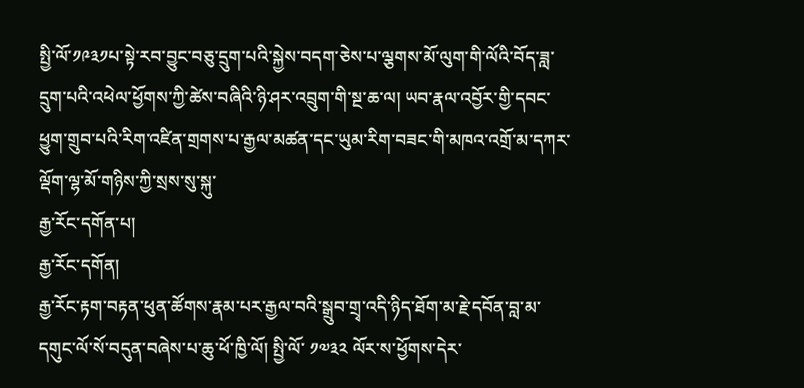སྤྱི་ལོ་༡༩༣༡པ་སྟེ་རབ་བྱུང་བཅུ་དྲུག་པའི་སྐྱེས་བདག་ཅེས་པ་ལྕགས་མོ་ལུག་གི་ལོའི་བོད་ཟླ་དྲུག་པའི་འཕེལ་ཕྱོགས་ཀྱི་ཚེས་བཞིའི་ཉི་ཤར་འབྲུག་གི་སྔ་ཆ་ལ། ཡབ་རྣལ་འབྱོར་གྱི་དབང་ཕྱུག་གྲུབ་པའི་རིག་འཛིན་གྲགས་པ་རྒྱལ་མཚན་དང་ཡུམ་རིག་བཟང་གི་མཁའ་འགྲོ་མ་དཀར་ལྡོག་ལྷ་མོ་གཉིས་ཀྱི་སྲས་སུ་སྐུ་
རྒྱ་རོང་དགོན་པ།
རྒྱ་རོང་དགོན།
རྒྱ་རོང་རྟག་བརྟན་ཕུན་ཚོགས་རྣམ་པར་རྒྱལ་བའི་སྒྲུབ་གྲྭ་འདི་ཉིད་ཐོག་མ་རྗེ་དབོན་བླ་མ་དགུང་ལོ་སོ་བདུན་བཞེས་པ་ཆུ་ཕོ་ཁྱི་ལོ། སྤྱི་ལོ་ ༡༧༣༢ ལོར་ས་ཕྱོགས་དེར་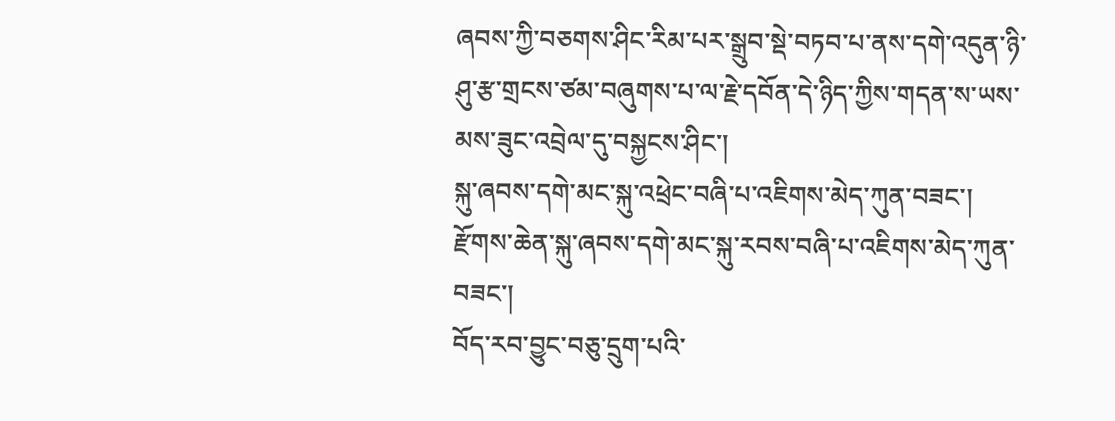ཞབས་ཀྱི་བཅགས་ཤིང་རིམ་པར་སྒྲུབ་སྡེ་བཏབ་པ་ནས་དགེ་འདུན་ཉི་ཤུ་རྩ་གྲངས་ཙམ་བཞུགས་པ་ལ་རྗེ་དབོན་དེ་ཉིད་ཀྱིས་གདན་ས་ཡས་མས་ཟུང་འབྲེལ་དུ་བསྐྱངས་ཤིང་།
སྐུ་ཞབས་དགེ་མང་སྐུ་འཕྲེང་བཞི་པ་འཇིགས་མེད་ཀུན་བཟང་།
རྫོགས་ཆེན་སྐུ་ཞབས་དགེ་མང་སྐུ་རབས་བཞི་པ་འཇིགས་མེད་ཀུན་བཟང་།
བོད་རབ་བྱུང་བཅུ་དྲུག་པའི་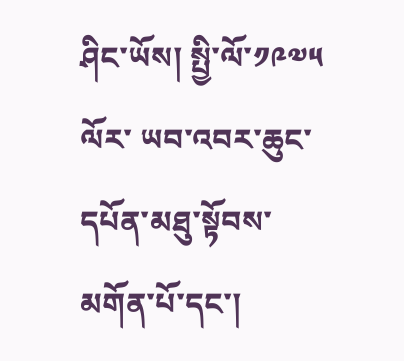ཤིང་ཡོས། སྤྱི་ལོ་༡༩༧༥ ལོར་ ཡབ་འབར་ཆུང་དཔོན་མཐུ་སྟོབས་མགོན་པོ་དང་།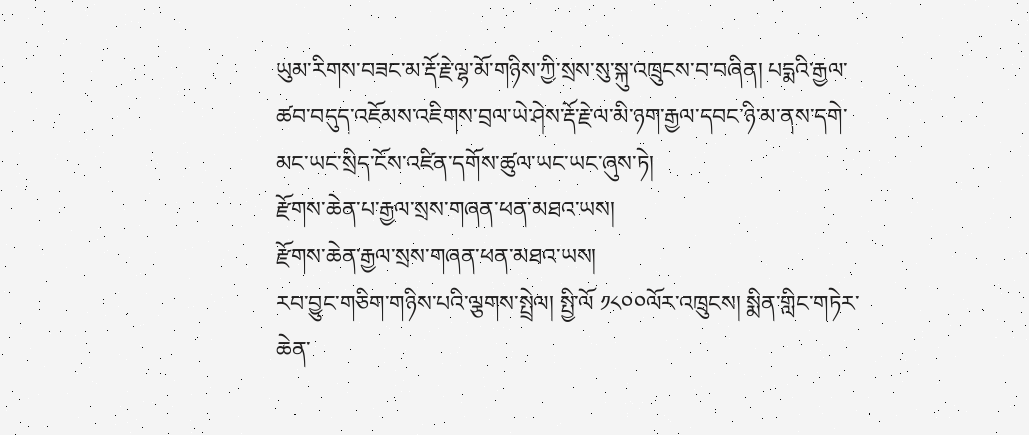ཡུམ་རིགས་བཟང་མ་རྡོ་རྗེ་ལྷ་མོ་གཉིས་ཀྱི་སྲས་སུ་སྐུ་འཁྲུངས་བ་བཞིན། པདྨའི་རྒྱལ་ཚབ་བདུད་འཇོམས་འཇིགས་བྲལ་ཡེ་ཤེས་རྡོ་རྗེ་ལ་མི་ཉག་རྒྱལ་དབང་ཉི་མ་ནས་དགེ་མང་ཡང་སྲིད་ངོས་འཛིན་དགོས་ཚུལ་ཡང་ཡང་ཞུས་ཏེ།
རྫོགས་ཆེན་པ་རྒྱལ་སྲས་གཞན་ཕན་མཐའ་ཡས།
རྫོགས་ཆེན་རྒྱལ་སྲས་གཞན་ཕན་མཐའ་ཡས།
རབ་བྱུང་གཅིག་གཉིས་པའི་ལྕགས་སྤྲེལ། སྤྱི་ལོ ༡༨༠༠ལོར་འཁྲུངས། སྨིན་གླིང་གཏེར་ཆེན་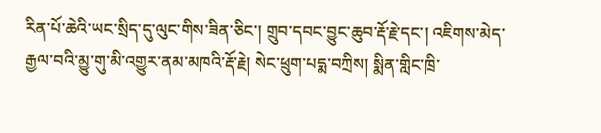རིན་པོ་ཆེའི་ཡང་སྲིད་དུ་ལུང་གིས་ཟིན་ཅིང་། གྲུབ་དབང་བྱུང་ཆུབ་རྡོ་རྗེ་དང་། འཇིགས་མེད་རྒྱལ་བའི་མྱུ་གུ་མི་འགྱུར་ནམ་མཁའི་རྡོ་རྗེ། སེང་ཕྲུག་པདྨ་བཀྲིས། སྨིན་གླིང་ཁྲི་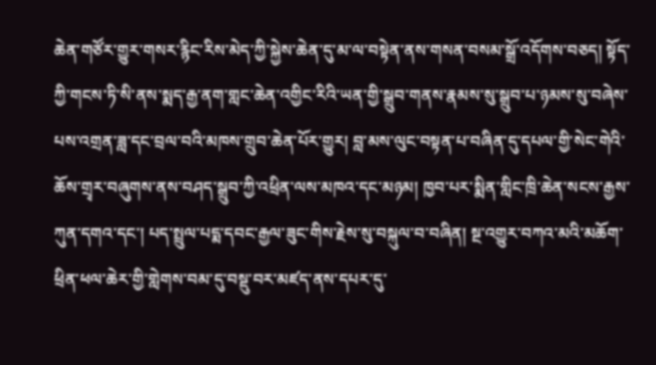ཆེན་གཙོར་གྱུར་གསར་རྙིང་རིས་མེད་ཀྱི་སྐྱེས་ཆེན་དུ་མ་ལ་བསྟེན་ནས་གསན་བསམ་སྒྲོ་འདོགས་བཅད། སྟོད་ཀྱི་གངས་ཏི་སི་ནས་སྨད་རྒྱ་ནག་གླང་ཆེན་འགྱིང་རིའི་ཡན་གྱི་སྒྲུབ་གནས་རྣམས་སུ་སྒྲུབ་པ་ཉམས་སུ་བཞེས་པས་འགྲན་ཟླ་དང་བྲལ་བའི་མཁས་གྲུབ་ཆེན་པོར་གྱུར། བླ་མས་ལུང་བསྟན་པ་བཞིན་དུ་དཔལ་གྱི་སེང་གེའི་ཆོས་གྲྭར་བཞུགས་ནས་བཤད་སྒྲུབ་ཀྱི་འཕྲིན་ལས་མཁའ་དང་མཉམ། ཁྱབ་པར་སྨིན་གླིང་ཁྲི་ཆེན་སངས་རྒྱས་ཀུན་དགའ་དང་། པད་སྤྲུལ་པདྨ་དབང་རྒྱལ་ཟུང་གིས་རྗེས་སུ་བསྐུལ་བ་བཞིན། སྔ་འགྱུར་བཀའ་མའི་མཆོག་ཕྲིན་ཕལ་ཆེར་གྱི་གླེགས་བམ་དུ་བསྡུ་བར་མཛད་ནས་དཔར་དུ་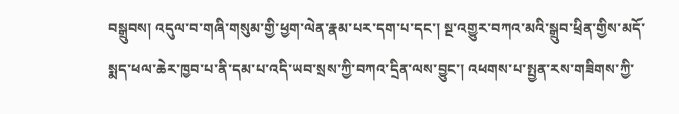བསྒྲུབས། འདུལ་བ་གཞི་གསུམ་གྱི་ཕྱག་ལེན་རྣམ་པར་དག་པ་དང་། སྔ་འགྱུར་བཀའ་མའི་སྒྲུབ་ཕྲིན་གྱིས་མདོ་སྨད་ཕལ་ཆེར་ཁྱབ་པ་ནི་དམ་པ་འདི་ཡབ་སྲས་ཀྱི་བཀའ་དྲིན་ལས་བྱུང་། འཕགས་པ་སྤྱན་རས་གཟིགས་ཀྱི་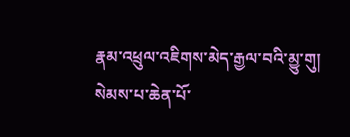རྣམ་འཕྲུལ་འཇིགས་མེད་རྒྱལ་བའི་མྱུ་གུ། སེམས་པ་ཆེན་པོ་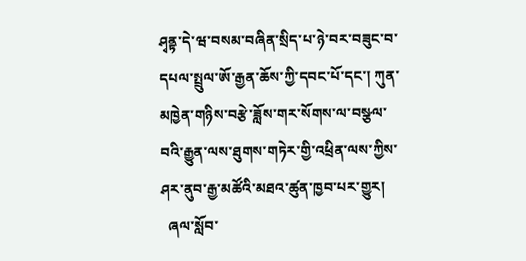ཤྭནྟ་དེ་ཝ་བསམ་བཞིན་སྲིད་པ་ཉེ་བར་བཟུང་བ་དཔལ་སྤྲུལ་ཨོ་རྒྱན་ཆོས་ཀྱི་དབང་པོ་དང་། ཀུན་མཁྱེན་གཉིས་བརྩེ་ཟློས་གར་སོགས་ལ་བསྩལ་བའི་རྒྱུན་ལས་ཐུགས་གཏེར་གྱི་འཕྲིན་ལས་ཀྱིས་ཤར་ནུབ་རྒྱ་མཚོའི་མཐའ་ཚུན་ཁྱབ་པར་གྱུར།
  ཞལ་སློབ་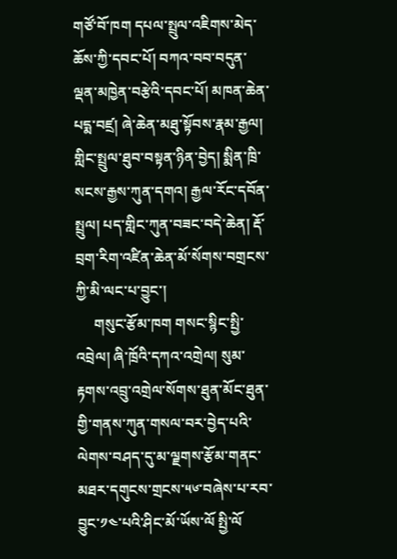གཙོ་བོ་ཁག དཔལ་སྤྲུལ་འཇིགས་མེད་ཆོས་ཀྱི་དབང་པོ། བཀའ་བབ་བདུན་ལྡན་མཁྱེན་བརྩེའི་དབང་པོ། མཁན་ཆེན་པདྨ་བཛྲ། ཞེ་ཆེན་མཐུ་སྟོབས་རྣམ་རྒྱལ། གླིང་སྤྲུལ་ཐུབ་བསྟན་ཉིན་བྱེད། སྨིན་ཁྲི་སངས་རྒྱས་ཀུན་དགའ། རྒྱལ་རོང་དབོན་སྤྲུལ། པད་གླིང་ཀུན་བཟང་བདེ་ཆེན། རྡོ་བྲག་རིག་འཛིན་ཆེན་མོ་སོགས་བགྲངས་ཀྱི་མི་ལང་པ་བྱུང་།
     གསུང་རྩོམ་ཁག གསང་སྙིང་སྤྱི་འབྲེལ། ཞི་ཁྲོའི་དཀའ་འགྲེལ། སུམ་རྟགས་འབྲུ་འགྲེལ་སོགས་ཐུན་མོང་ཐུན་གྱི་གནས་ཀུན་གསལ་བར་བྱེད་པའི་ལེགས་བཤད་དུ་མ་ལྗགས་རྩོམ་གནང་མཐར་དགུངས་གྲངས་༥༦་བཞེས་པ་རབ་བྱུང་༡༤་པའི་ཤིང་མོ་ཡོས་ལོ སྤྱི་ལོ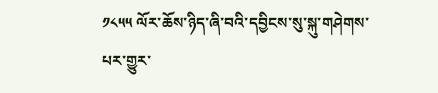༡༨༥༥ ལོར་ཆོས་ཉིད་ཞི་བའི་དབྱིངས་སུ་སྐུ་གཤེགས་པར་གྱུར་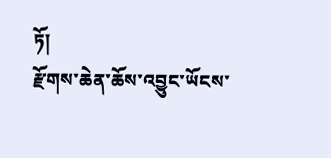ཏོ།
རྫོགས་ཆེན་ཆོས་འབྱུང་ཡོངས་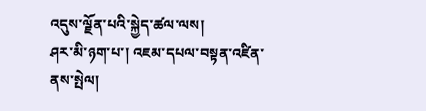འདུས་ལྗོན་པའི་སྐྱེད་ཚལ་ལས།
ཤར་མི་ཉག་པ་། འཇམ་དཔལ་བསྟན་འཛིན་ནས་སྤེལ།